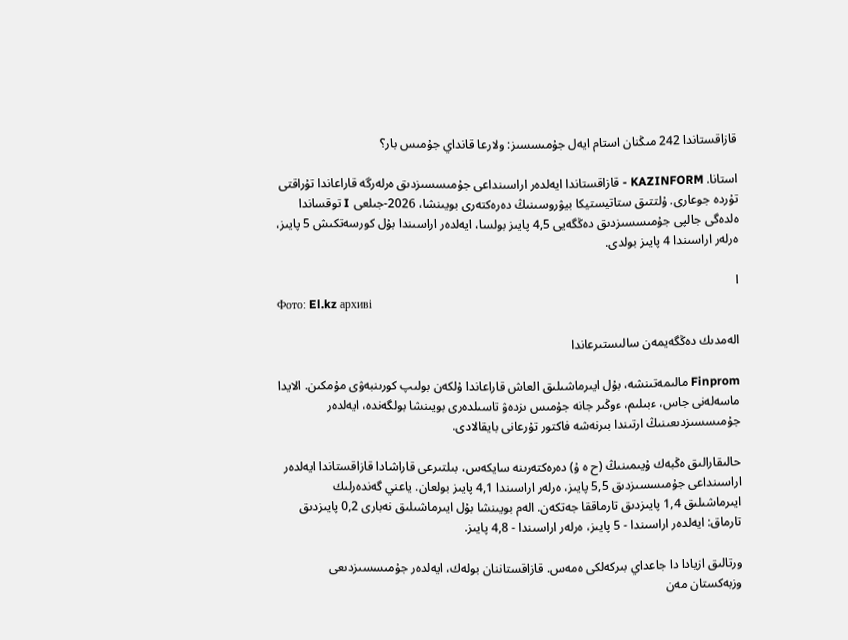قازاقستاندا 242 مىڭنان استام ايەل جۇمىسسىز: ولارعا قانداي جۇمىس بار؟

استانا. KAZINFORM - قازاقستاندا ايەلدەر اراسىنداعى جۇمىسسىزدىق ەرلەرگە قاراعاندا تۇراقتى تۇردە جوعارى. ۇلتتىق ستاتيستيكا بيۋروسىنىڭ دەرەكتەرى بويىنشا، 2026-جىلعى I توقساندا ەلدەگى جالپى جۇمىسسىزدىق دەڭگەيى 4,5 پايىز بولسا، ايەلدەر اراسىندا بۇل كورسەتكىش 5 پايىز، ەرلەر اراسىندا 4 پايىز بولدى.

ا
Фото: El.kz архиві

الەمدىك دەڭگەيمەن سالىستىرعاندا

Finprom مالىمەتىنشە، بۇل ايىرماشىلىق العاش قاراعاندا ۇلكەن بولىپ كورىنبەۋى مۇمكىن. الايدا ماسەلەنى جاس، ءبىلىم، ءوڭىر جانە جۇمىس ىزدەۋ تاسىلدەرى بويىنشا بولگەندە، ايەلدەر جۇمىسسىزدىعىنىڭ ارتىندا بىرنەشە فاكتور تۇرعانى بايقالادى.

حالىقارالىق ەڭبەك ۇيىمىنىڭ (ح ە ۇ) دەرەكتەرىنە سايكەس، بىلتىرعى قاراشادا قازاقستاندا ايەلدەر اراسىنداعى جۇمىسسىزدىق 5,5 پايىز، ەرلەر اراسىندا 4,1 پايىز بولعان. ياعني گەندەرلىك ايىرماشىلىق 1,4 پايىزدىق تارماققا جەتكەن. الەم بويىنشا بۇل ايىرماشىلىق نەبارى 0,2 پايىزدىق تارماق: ايەلدەر اراسىندا - 5 پايىز، ەرلەر اراسىندا - 4,8 پايىز.

ورتالىق ازيادا دا جاعداي بىركەلكى ەمەس. قازاقستاننان بولەك، ايەلدەر جۇمىسسىزدىعى وزبەكستان مەن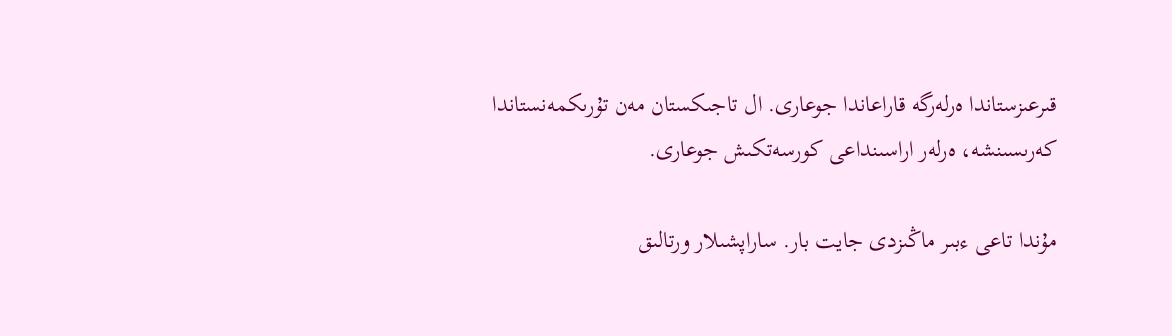قىرعىزستاندا ەرلەرگە قاراعاندا جوعارى. ال تاجىكستان مەن تۇرىكمەنستاندا كەرىسىنشە، ەرلەر اراسىنداعى كورسەتكىش جوعارى.

مۇندا تاعى ءبىر ماڭىزدى جايت بار. ساراپشىلار ورتالىق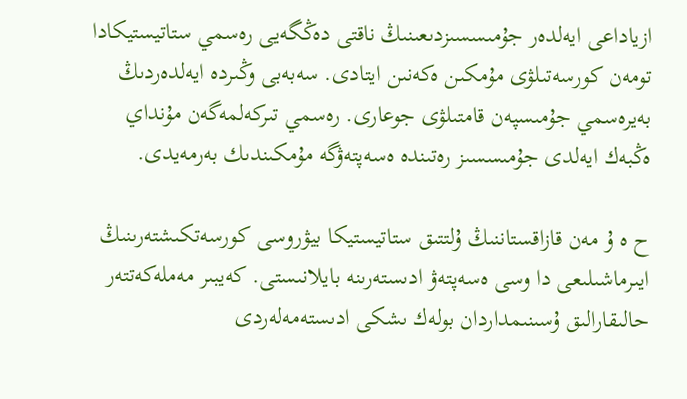ازياداعى ايەلدەر جۇمىسسىزدىعىنىڭ ناقتى دەڭگەيى رەسمي ستاتيستيكادا تومەن كورسەتىلۋى مۇمكىن ەكەنىن ايتادى. سەبەبى وڭىردە ايەلدەردىڭ بەيرەسمي جۇمىسپەن قامتىلۋى جوعارى. رەسمي تىركەلمەگەن مۇنداي ەڭبەك ايەلدى جۇمىسسىز رەتىندە ەسەپتەۋگە مۇمكىندىك بەرمەيدى.

ح ە ۇ مەن قازاقستاننىڭ ۇلتتىق ستاتيستيكا بيۋروسى كورسەتكىشتەرىنىڭ ايىرماشىلىعى دا وسى ەسەپتەۋ ادىستەرىنە بايلانىستى. كەيبىر مەملەكەتتەر حالىقارالىق ۇسىنىمداردان بولەك ىشكى ادىستەمەلەردى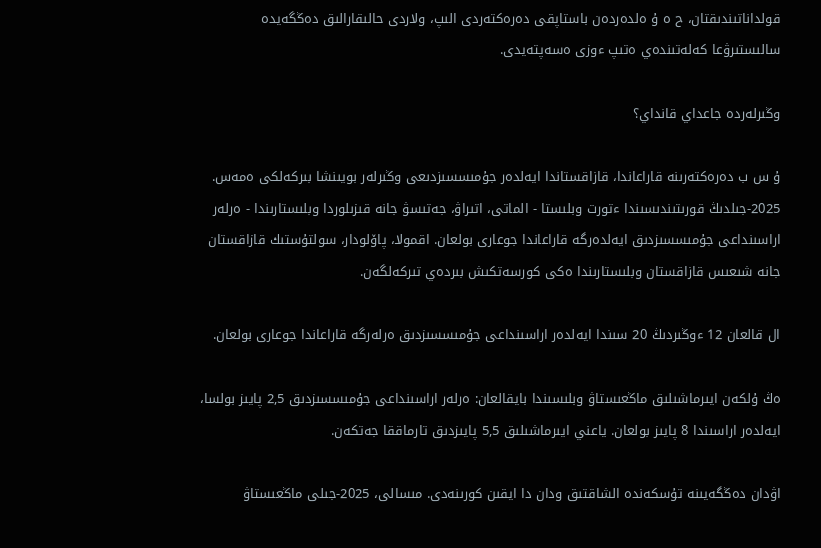قولداناتىندىقتان، ح ە ۇ ەلدەردەن باستاپقى دەرەكتەردى الىپ، ولاردى حالىقارالىق دەڭگەيدە سالىستىرۋعا كەلەتىندەي ەتىپ ءوزى ەسەپتەيدى.

وڭىرلەردە جاعداي قانداي؟

ۇ س ب دەرەكتەرىنە قاراعاندا، قازاقستاندا ايەلدەر جۇمىسسىزدىعى وڭىرلەر بويىنشا بىركەلكى ەمەس. 2025-جىلدىڭ قورىتىندىسىندا ءتورت وبلىستا - الماتى، اتىراۋ، جەتىسۋ جانە قىزىلوردا وبلىستارىندا - ەرلەر اراسىنداعى جۇمىسسىزدىق ايەلدەرگە قاراعاندا جوعارى بولعان. اقمولا، پاۆلودار، سولتۇستىك قازاقستان جانە شىعىس قازاقستان وبلىستارىندا ەكى كورسەتكىش بىردەي تىركەلگەن.

ال قالعان 12 ءوڭىردىڭ 20 سىندا ايەلدەر اراسىنداعى جۇمىسسىزدىق ەرلەرگە قاراعاندا جوعارى بولعان.

ەڭ ۇلكەن ايىرماشىلىق ماڭعىستاۋ وبلىسىندا بايقالعان: ەرلەر اراسىنداعى جۇمىسسىزدىق 2,5 پايىز بولسا، ايەلدەر اراسىندا 8 پايىز بولعان. ياعني ايىرماشىلىق 5,5 پايىزدىق تارماققا جەتكەن.

اۋدان دەڭگەيىنە تۇسكەندە الشاقتىق ودان دا ايقىن كورىنەدى. مىسالى، 2025-جىلى ماڭعىستاۋ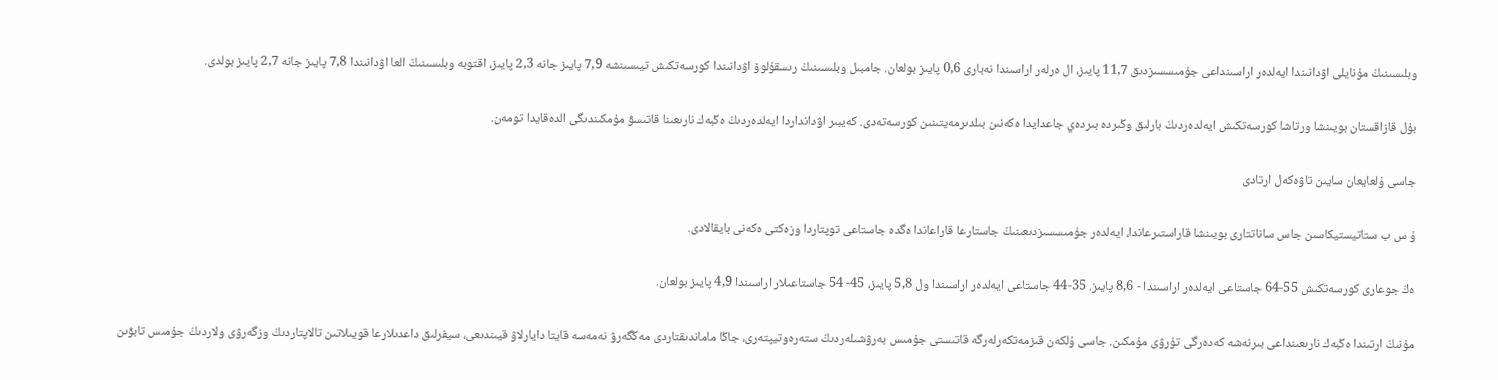وبلىسىنىڭ مۇنايلى اۋدانىندا ايەلدەر اراسىنداعى جۇمىسسىزدىق 11,7 پايىز، ال ەرلەر اراسىندا نەبارى 0,6 پايىز بولعان. جامبىل وبلىسىنىڭ رىسقۇلوۆ اۋدانىندا كورسەتكىش تيىسىنشە 7,9 پايىز جانە 2,3 پايىز، اقتوبە وبلىسىنىڭ العا اۋدانىندا 7,8 پايىز جانە 2,7 پايىز بولدى.

بۇل قازاقستان بويىنشا ورتاشا كورسەتكىش ايەلدەردىڭ بارلىق وڭىردە بىردەي جاعدايدا ەكەنىن بىلدىرمەيتىنىن كورسەتەدى. كەيبىر اۋدانداردا ايەلدەردىڭ ەڭبەك نارىعىنا قاتىسۋ مۇمكىندىگى الدەقايدا تومەن.

جاسى ۇلعايعان سايىن تاۋەكەل ارتادى

ۇ س ب ستاتيستيكاسىن جاس ساناتتارى بويىنشا قاراستىرعاندا، ايەلدەر جۇمىسسىزدىعىنىڭ جاستارعا قاراعاندا ەگدە جاستاعى توپتاردا وزەكتى ەكەنى بايقالادى.

ەڭ جوعارى كورسەتكىش 55-64 جاستاعى ايەلدەر اراسىندا - 8,6 پايىز. 35-44 جاستاعى ايەلدەر اراسىندا ول 5,8 پايىز، 45- 54 جاستاعىلار اراسىندا 4,9 پايىز بولعان.

مۇنىڭ ارتىندا ەڭبەك نارىعىنداعى بىرنەشە كەدەرگى تۇرۋى مۇمكىن. جاسى ۇلكەن قىزمەتكەرلەرگە قاتىستى جۇمىس بەرۋشىلەردىڭ ستەرەوتيپتەرى، جاڭا ماماندىقتاردى مەڭگەرۋ نەمەسە قايتا دايارلاۋ قيىندىعى، سيفرلىق داعدىلارعا قويىلاتىن تالاپتاردىڭ وزگەرۋى ولاردىڭ جۇمىس تابۋىن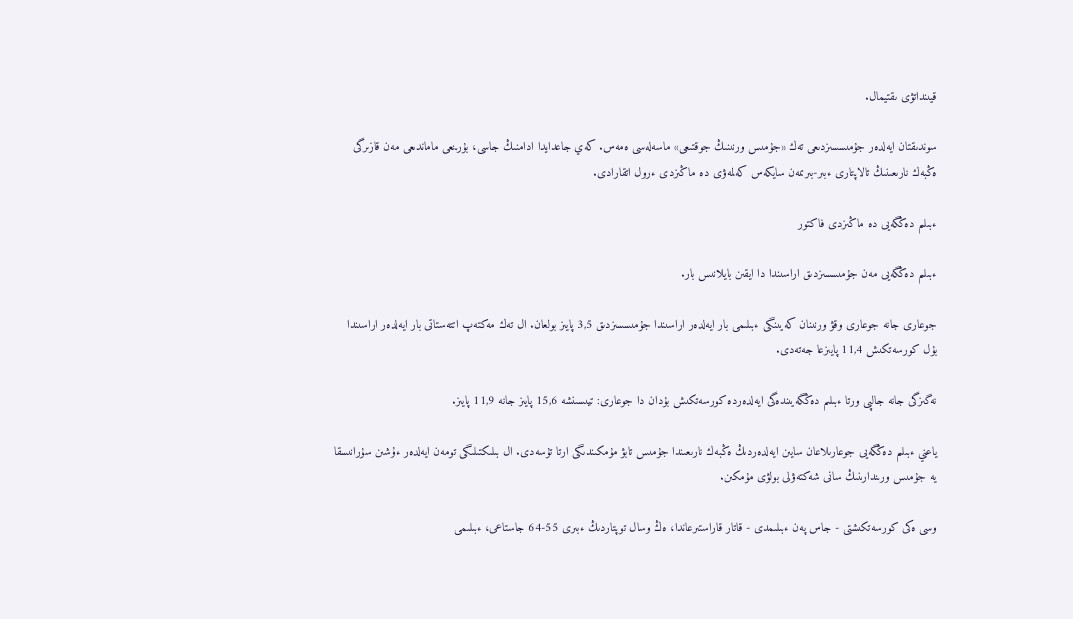قيىنداتۋى ىقتيمال.

سوندىقتان ايەلدەر جۇمىسسىزدىعى تەك «جۇمىس ورنىنىڭ جوقتىعى» ماسەلەسى ەمەس. كەي جاعدايدا ادامنىڭ جاسى، بۇرىنعى ماماندىعى مەن قازىرگى ەڭبەك نارىعىنىڭ تالاپتارى ءبىر-بىرىمەن سايكەس كەلمەۋى دە ماڭىزدى ءرول اتقارادى.

ءبىلىم دەڭگەيى دە ماڭىزدى فاكتور

ءبىلىم دەڭگەيى مەن جۇمىسسىزدىق اراسىندا دا ايقىن بايلانىس بار.

جوعارى جانە جوعارى وقۋ ورنىنان كەيىنگى ءبىلىمى بار ايەلدەر اراسىندا جۇمىسسىزدىق 3,5 پايىز بولعان. ال تەك مەكتەپ اتتەستاتى بار ايەلدەر اراسىندا بۇل كورسەتكىش 11,4 پايىزعا جەتەدى.

نەگىزگى جانە جالپى ورتا ءبىلىم دەڭگەيىندەگى ايەلدەردە كورسەتكىش بۇدان دا جوعارى: تيىسىنشە 15,6 پايىز جانە 11,9 پايىز.

ياعني ءبىلىم دەڭگەيى جوعارىلاعان سايىن ايەلدەردىڭ ەڭبەك نارىعىندا جۇمىس تابۋ مۇمكىندىگى ارتا تۇسەدى. ال بىلىكتىلىگى تومەن ايەلدەر ءۇشىن سۇرانىسقا يە جۇمىس ورىندارىنىڭ سانى شەكتەۋلى بولۋى مۇمكىن.

وسى ەكى كورسەتكىشتى - جاس پەن ءبىلىمدى - قاتار قاراستىرعاندا، ەڭ وسال توپتاردىڭ ءبىرى 55-64 جاستاعى، ءبىلىمى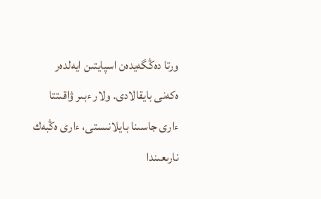ورتا دەڭگەيدەن اسپايتىن ايەلدەر ەكەنى بايقالادى. ولار ءبىر ۋاقىتتا ءارى جاسىنا بايلانىستى، ءارى ەڭبەك نارىعىندا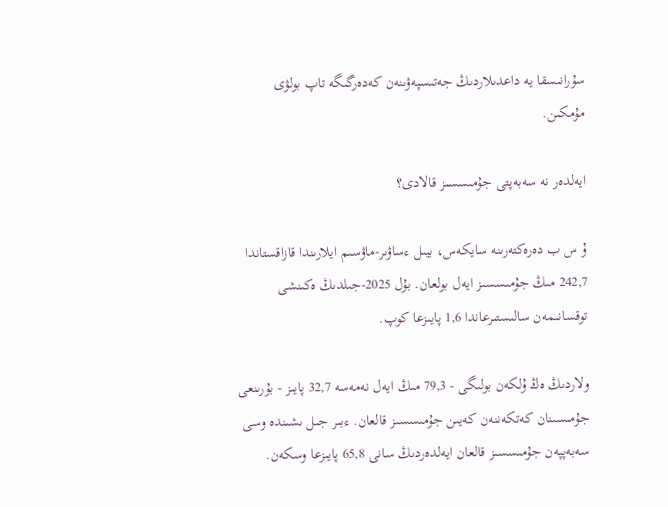سۇرانىسقا يە داعدىلاردىڭ جەتىسپەۋىنەن كەدەرگىگە تاپ بولۋى مۇمكىن.

ايەلدەر نە سەبەپتى جۇمىسسىز قالادى؟

ۇ س ب دەرەكتەرىنە سايكەس، بيىل ءساۋىر-ماۋسىم ايلارىندا قازاقستاندا 242,7 مىڭ جۇمىسسىز ايەل بولعان. بۇل 2025-جىلدىڭ ەكىنشى توقسانىمەن سالىستىرعاندا 1,6 پايىزعا كوپ.

ولاردىڭ ەڭ ۇلكەن بولىگى - 79,3 مىڭ ايەل نەمەسە 32,7 پايىز - بۇرىنعى جۇمىسىنان كەتكەننەن كەيىن جۇمىسسىز قالعان. ءبىر جىل ىشىندە وسى سەبەپپەن جۇمىسسىز قالعان ايەلدەردىڭ سانى 65,8 پايىزعا وسكەن.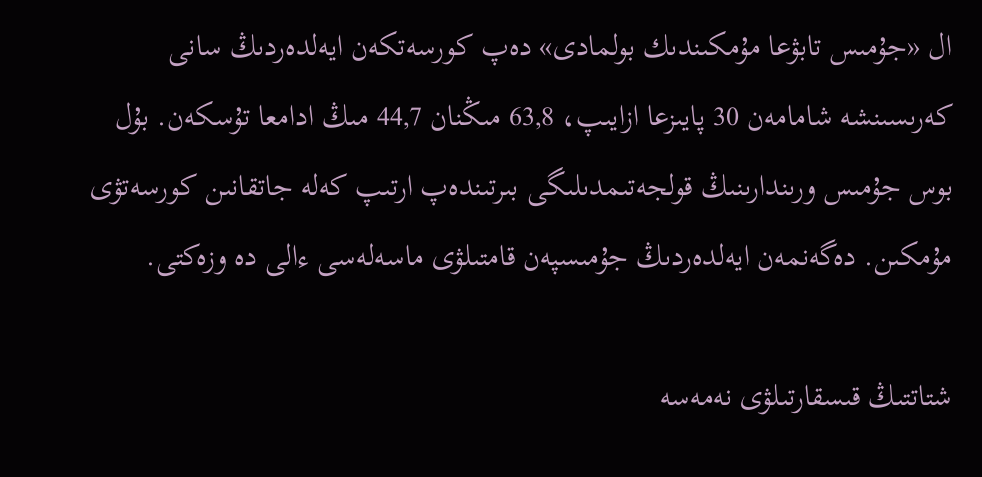ال «جۇمىس تابۋعا مۇمكىندىك بولمادى» دەپ كورسەتكەن ايەلدەردىڭ سانى كەرىسىنشە شامامەن 30 پايىزعا ازايىپ، 63,8 مىڭنان 44,7 مىڭ ادامعا تۇسكەن. بۇل بوس جۇمىس ورىندارىنىڭ قولجەتىمدىلىگى بىرتىندەپ ارتىپ كەلە جاتقانىن كورسەتۋى مۇمكىن. دەگەنمەن ايەلدەردىڭ جۇمىسپەن قامتىلۋى ماسەلەسى ءالى دە وزەكتى.

شتاتتىڭ قىسقارتىلۋى نەمەسە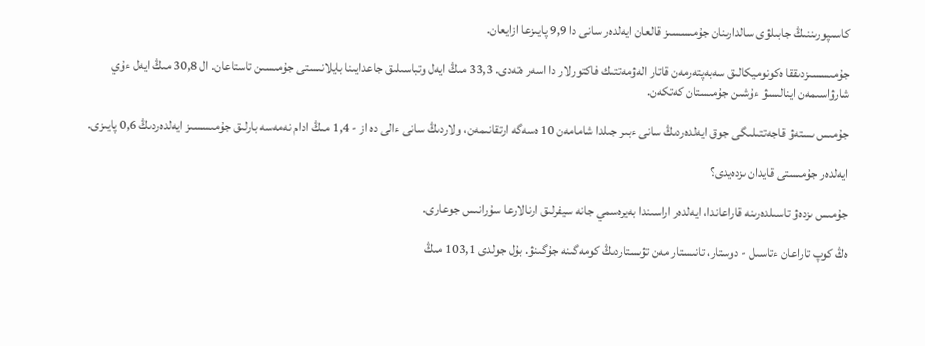كاسىپورىننىڭ جابىلۋى سالدارىنان جۇمىسسىز قالعان ايەلدەر سانى دا 9,9 پايىزعا ازايعان.

جۇمىسسىزدىققا ەكونوميكالىق سەبەپتەرمەن قاتار الەۋمەتتىك فاكتورلار دا اسەر ەتەدى. 33,3 مىڭ ايەل وتباسىلىق جاعدايىنا بايلانىستى جۇمىسىن تاستاعان. ال 30,8 مىڭ ايەل ءۇي شارۋاسىمەن اينالىسۋ ءۇشىن جۇمىستان كەتكەن.

جۇمىس ىستەۋ قاجەتتىلىگى جوق ايەلدەردىڭ سانى ءبىر جىلدا شامامەن 10 ەسەگە ارتقانىمەن، ولاردىڭ سانى ءالى دە از - 1,4 مىڭ ادام نەمەسە بارلىق جۇمىسسىز ايەلدەردىڭ 0,6 پايىزى.

ايەلدەر جۇمىستى قايدان ىزدەيدى؟

جۇمىس ىزدەۋ تاسىلدەرىنە قاراعاندا، ايەلدەر اراسىندا بەيرەسمي جانە سيفرلىق ارنالارعا سۇرانىس جوعارى.

ەڭ كوپ تاراعان ءتاسىل - دوستار، تانىستار مەن تۋىستاردىڭ كومەگىنە جۇگىنۋ. بۇل جولدى 103,1 مىڭ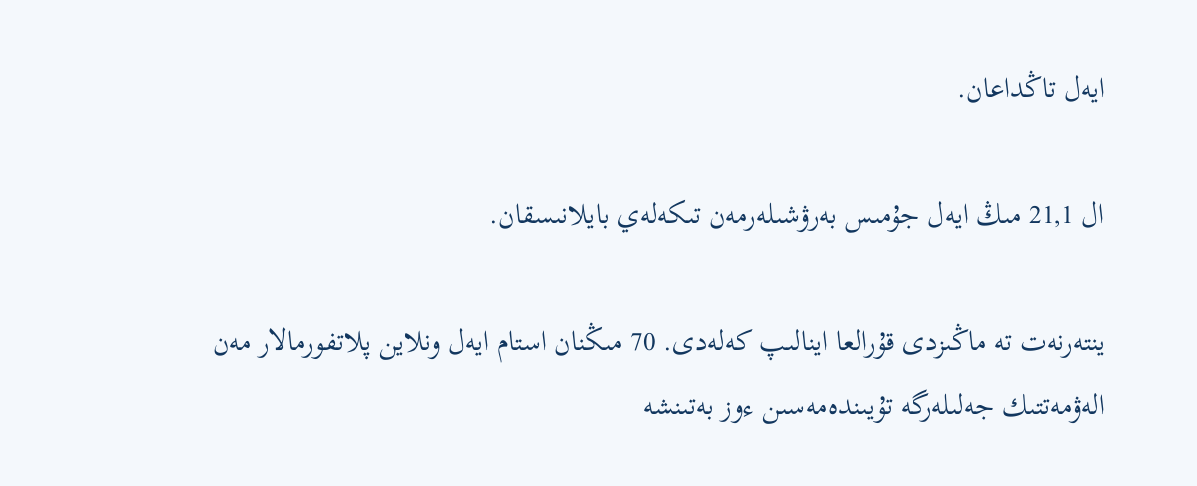ايەل تاڭداعان.

ال 21,1 مىڭ ايەل جۇمىس بەرۋشىلەرمەن تىكەلەي بايلانىسقان.

ينتەرنەت تە ماڭىزدى قۇرالعا اينالىپ كەلەدى. 70 مىڭنان استام ايەل ونلاين پلاتفورمالار مەن الەۋمەتتىك جەلىلەرگە تۇيىندەمەسىن ءوز بەتىنشە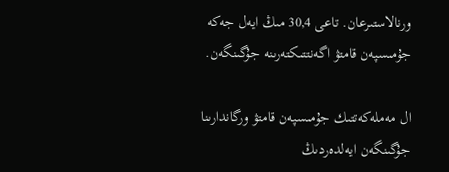ورنالاستىرعان. تاعى 30,4 مىڭ ايەل جەكە جۇمىسپەن قامتۋ اگەنتتىكتەرىنە جۇگىنگەن.

ال مەملەكەتتىك جۇمىسپەن قامتۋ ورگاندارىنا جۇگىنگەن ايەلدەردىڭ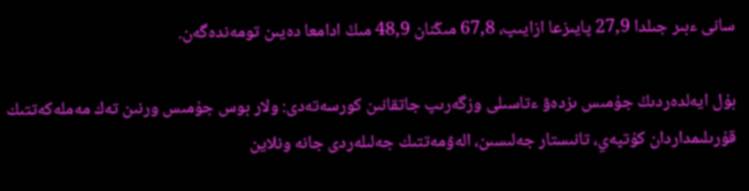سانى ءبىر جىلدا 27,9 پايىزعا ازايىپ، 67,8 مىڭنان 48,9 مىڭ ادامعا دەيىن تومەندەگەن.

بۇل ايەلدەردىڭ جۇمىس ىزدەۋ ءتاسىلى وزگەرىپ جاتقانىن كورسەتەدى: ولار بوس جۇمىس ورنىن تەك مەملەكەتتىك قۇرىلىمداردان كۇتپەي، تانىستار جەلىسىن، الەۋمەتتىك جەلىلەردى جانە ونلاين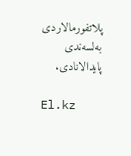پلاتفورمالاردى بەلسەندى پايدالانادى.

El.kz